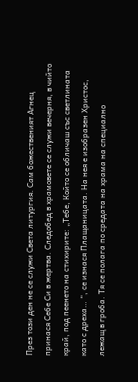През този ден не се служи Света литургия. Сам божественият Агнец принася Себе Си в жертва. Следобед в храмовете се служи вечерня, в чийто край, под пеенето на стихирите: „Тебе, Който се обличаш със светлината като с дреха… “, се изнася Плащаницата. На нея е изобразен Христос, лежащ в гроба. Тя се полага по средата на храма на специално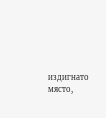издигнато място,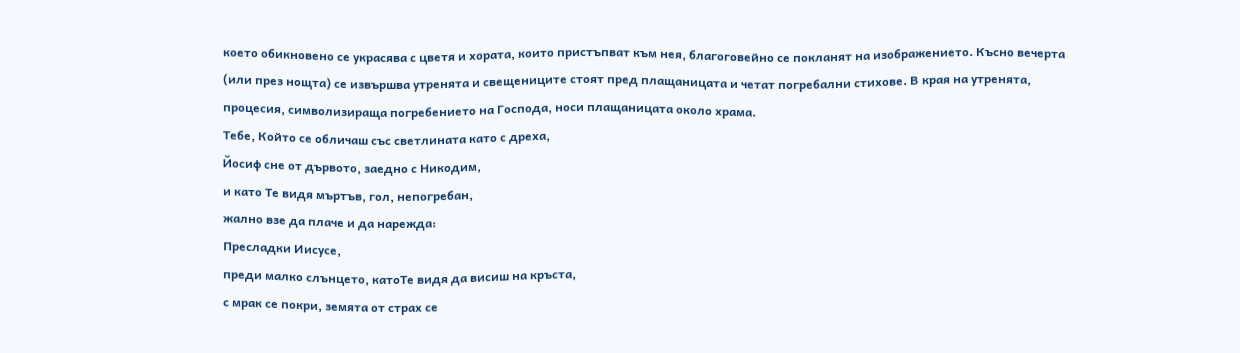което обикновено се украсява с цветя и хората, които пристъпват към нея, благоговейно се покланят на изображението. Късно вечерта (или през нощта) се извършва утренята и свещениците стоят пред плащаницата и четат погребални стихове. В края на утренята, процесия, символизираща погребението на Господа, носи плащаницата около храма.
Тебе, Който се обличаш със светлината като с дреха,
Йосиф сне от дървото, заедно с Никодим,
и като Те видя мъртъв, гол, непогребан,
жално взе да плаче и да нарежда:
Пресладки Иисусе,
преди малко слънцето, катоТе видя да висиш на кръста,
с мрак се покри, земята от страх се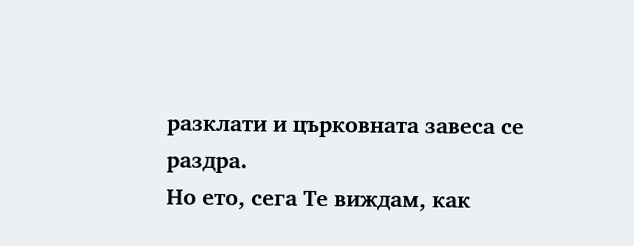разклати и църковната завеса се раздра.
Но ето, сега Те виждам, как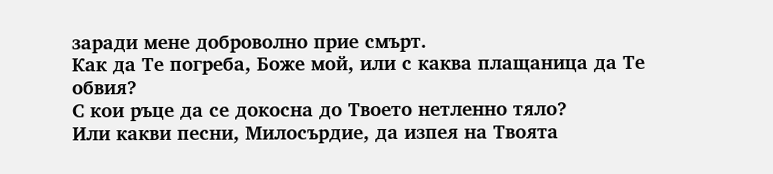заради мене доброволно прие смърт.
Как да Те погреба, Боже мой, или с каква плащаница да Те обвия?
С кои ръце да се докосна до Твоето нетленно тяло?
Или какви песни, Милосърдие, да изпея на Твоята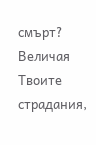смърт?
Величая Твоите страдания,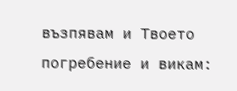възпявам и Твоето погребение и викам: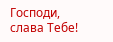Господи, слава Тебе!